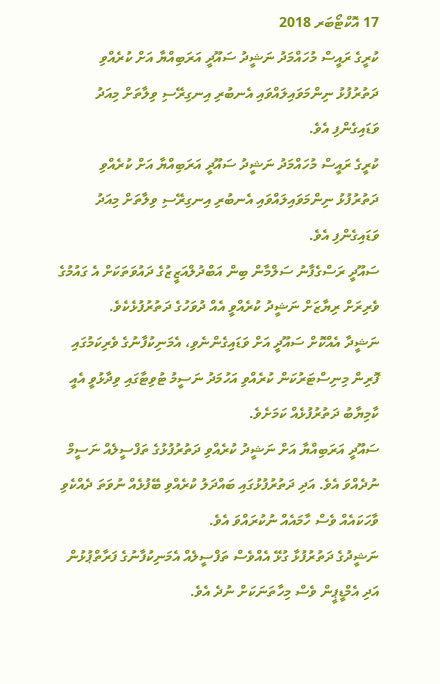17 އޮކްޓޯބަރ 2018
ކުރީގެ ރައީސް މުހައްމަދު ނަޝީދު ސައޫދީ އަރަބިއްޔާ އަށް ކުރެއްވި ދަތުރުފުޅު ނިންމަވައިލައްވައި އެނބުރި އިނގިރޭސި ވިލާތަށް މިއަދު ވަޑައިގެންފި އެވެ.
ކުރީގެ ރައީސް މުހައްމަދު ނަޝީދު ސައޫދީ އަރަބިއްޔާ އަށް ކުރެއްވި ދަތުރުފުޅު ނިންމަވައިލައްވައި އެނބުރި އިނގިރޭސި ވިލާތަށް މިއަދު ވަޑައިގެންފި އެވެ.
ސައޫދީ ރަސްގެފާނު ސަލްމާން ބިން އަބްދުލްއަޒީޒުގެ ދައުވަތަކަށް އެ ގައުމުގެ ވެރިރަށް ރިޔާޒަށް ނަޝީދު ކުރެއްވީ އެއް ދުވަހުގެ ދަތުރުފުޅެކެވެ.
ނަޝީދާ އެއްކޮށް ސައޫދީ އަށް ވަޑައިގެންނެވި، އެމަނިކުފާނުގެ ވެރިކަމުގައި ފޮރިން މިނިސްޓަރުކަން ކުރެއްވި އަހުމަދު ނަސީމު ޓުވިޓާގައި ވިދާޅުވީ އެއީ ކާމިޔާބު ދަތުރުފުޅެއް ކަމަށެވެ.
ސައޫދީ އަރަބިއްޔާ އަށް ނަޝީދު ކުރެއްވި ދަތުރުފުޅުގެ ތަފްސީލެއް ނަސީމް ނުދެއްވަ އެވެ. އަދި ދަތުރުފުޅުގައި ބައްދަލު ކުރެއްވި ބޭފުޅެއް ނުވަތަ ދެއްކެވި ވާހަކައެއް ވެސް ހާމައެއް ނުކުރައްވަ އެވެ.
ނަޝީދުގެ ދަތުރުފުޅާ ގުޅޭ އެއްވެސް ތަފްސީލެއް އެމަނިކުފާނުގެ ފަރާތްޕުޅުން އަދި އެމްޑީޕީން ވެސް މިހާތަނަކަށް ނުދެ އެވެ.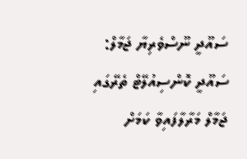ސައޫދީ ނޫސްވެރިޔާ ޖަމާލް: ސައޫދީ ކޮންސިއުލޭޓް ތެރޭގައި ޖަމާލް މަރާލާފައިވާ ކަމަށް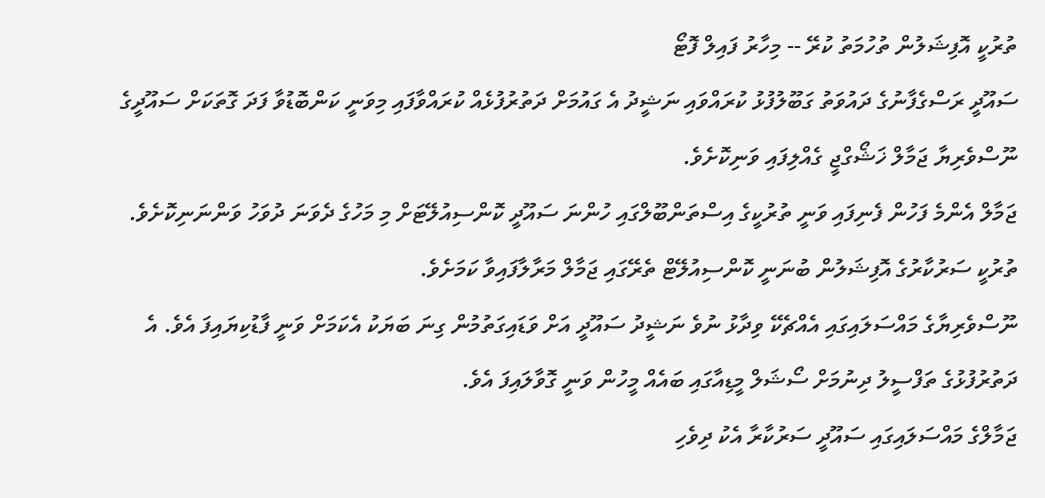ތުރުކީ އޮފިޝަލުން ތުހުމަތު ކުރޭ -- މިހާރު ފައިލް ފޮޓޯ
ސައޫދީ ރަސްގެފާނުގެ ދައުވަތު ގަބޫލުފުޅު ކުރައްވައި ނަޝީދު އެ ގައުމަށް ދަތުރުފުޅެއް ކުރައްވާފައި މިވަނީ ކަންބޮޑުވާ ފަދަ ގޮތަކަށް ސައޫދީގެ ނޫސްވެރިޔާ ޖަމާލް ޚަޝޯގްޖީ ގެއްލިފައި ވަނިކޮށެވެ.
ޖަމާލް އެންމެ ފަހުން ފެނިފައި ވަނީ ތުރުކީގެ އިސްތަންބޫލްގައި ހުންނަ ސައޫދީ ކޮންސިއުލޭޓަށް މި މަހުގެ ދެވަނަ ދުވަހު ވަންނަނިކޮށެވެ. ތުރުކީ ސަރުކާރުގެ އޮފިޝަލުން ބުނަނީ ކޮންސިއުލޭޓް ތެރޭގައި ޖަމާލް މަރާލާފައިވާ ކަމަށެވެ.
ނޫސްވެރިޔާގެ މައްސަލައިގައި އެއްޗެކޭ ވިދާޅު ނުވެ ނަޝީދު ސައޫދީ އަށް ވަޑައިގަތުމުން ގިނަ ބަޔަކު އެކަމަށް ވަނީ ފާޑުކިޔައިފަ އެވެ. އެ ދަތުރުފުޅުގެ ތަފްސީލު ދިނުމަށް ސޯޝަލް މީޑިއާގައި ބައެއް މީހުން ވަނީ ގޮވާލައިފަ އެވެ.
ޖަމާލްގެ މައްސަލައިގައި ސައޫދީ ސަރުކާރާ އެކު ދިވެހި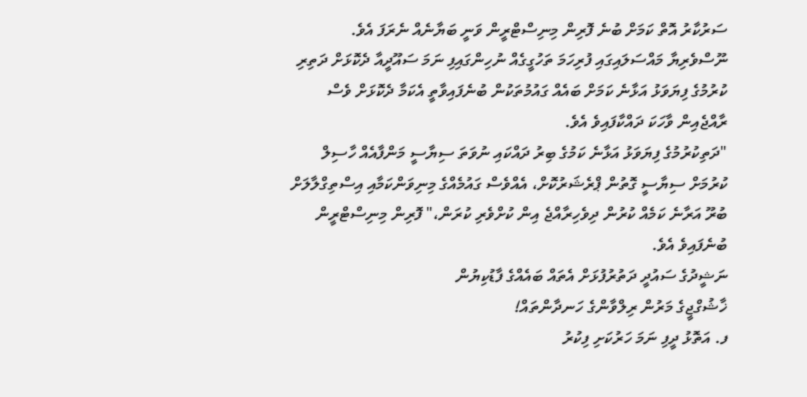ސަރުކާރު އޮތް ކަމަށް ބުނެ ފޮރިން މިނިސްޓްރީން ވަނީ ބަޔާނެއް ނެރަފަ އެވެ.
ނޫސްވެރިޔާ މައްސަލައިގައި ފުރިހަމަ ތަހުގީގެއް ނުހިންގައިފި ނަމަ ސައޫދީއާ ދެކޮޅަށް ދަތިރި ކުރުމުގެ ފިޔަވަޅު އަޅާނެ ކަމަށް ބައެއް ގައުމުތަކުން ބުނެފައިވާތީ އެކަމާ ދެކޮޅަށް ވެސް ރާއްޖެއިން ވާހަކަ ދައްކާފައިވެ އެވެ.
"ދަތިކުރުމުގެ ފިޔަވަޅު އަޅާނެ ކަމުގެ ބިރު ދައްކައި ނުވަތަ ސިޔާސީ މަންފާއެއް ހާސިލް ކުރުމަށް ސިޔާސީ ގޮތުން ޕްރެޝަރުކޮށް، އެއްވެސް ގައުމެއްގެ މިނިވަންކަމާއި އިސްތިގްލާލަށް ބުރޫ އަރާނެ ކަމެއް ކުރުން ދިވެހިރާއްޖެ އިން ކުށްވެރި ކުރަން،" ފޮރިން މިނިސްޓްރީން ބުނެފައިވެ އެވެ.
ނަޝީދުގެ ސައުދީ ދަތުރުފުޅަށް އެތައް ބައެއްގެ ފާޑުކިޔުން
ޚާޝުގްޖީގެ މަރުން ރިލްވާންގެ ހަނދާންތައް!
ފ. އަތޮޅު ދީފި ނަމަ ހަރުކަށި ފިކުރު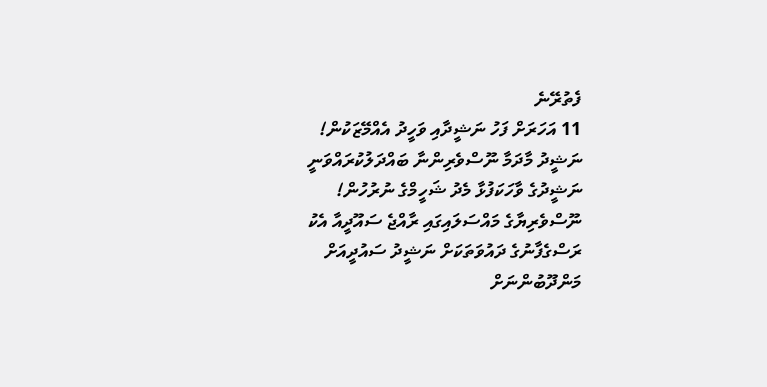ފެތުރޭނެ
11 އަހަރަށް ފަހު ނަޝީދާއި ވަހީދު އެއްމޭޒަކުން!
ނަޝީދު މާދަމާ ނޫސްވެރިންނާ ބައްދަލުކުރައްވަނީ
ނަޝީދުގެ ވާހަކަފުޅާ މެދު ޝަހީމްގެ ނުރުހުން!
ނޫސްވެރިޔާގެ މައްސަލައިގައި ރާއްޖެ ސައޫދީއާ އެކު
ރަސްގެފާނުގެ ދައުވަތަކަށް ނަޝީދު ސައުދީއަށް
މަންދޫބުންނަށް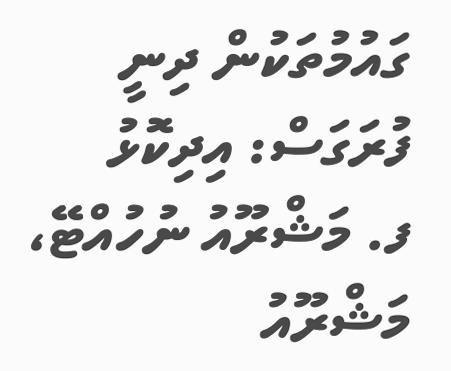ގައުމުތަކުން ދިނީ ފުރަގަސް: އިދިކޮޅު
ފ. މަޝްރޫއު ނުހުއްޓޭ، މަޝްރޫއު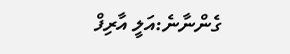ގެންނާނެ:އަލީ އާރިފް